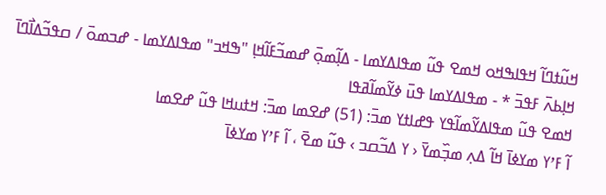ߞߎ߬ߙߣߊ߬ ߞߟߊߒߞߋ ߞߘߐ ߟߎ߬ ߘߟߊߡߌߘߊ - ߡߊ߲߬ߘߋ߲߫ ߝߘߏ߬ߓߊ߬ߞߊ߲ "ߒߞߏ" ߘߟߊߡߌߘߊ - ߝߏߘߋ߫ / ߛߟߏ߬ߡߊ߯ߣߊ߫ ߞߊ߲ߕߍ߫ ߓߟߏ߫ * - ߘߟߊߡߌߘߊ ߟߎ߫ ߦߌ߬ߘߊ߬ߥߟߊ
ߞߘߐ ߟߎ߬ ߘߟߊߡߌ߬ߘߊ߬ߟߌ ߟߝߊߙߌ ߘߏ߫: (51) ߝߐߘߊ ߘߏ߫: ߞߙߎߞߊ ߟߎ߬ ߝߐߘߊ
ߊ߬ ߓߴߌ ߘߌߦߊ߫ ߞߊ߬ ߡߍ߲ ߘߏ߲߰ߘߌ߫ ‹ ߌ ߡߏ߬ߛߏ › ߟߎ߬ ߘߐ߫ ، ߊ߬ ߓߴߌ ߘߌߦߊ߫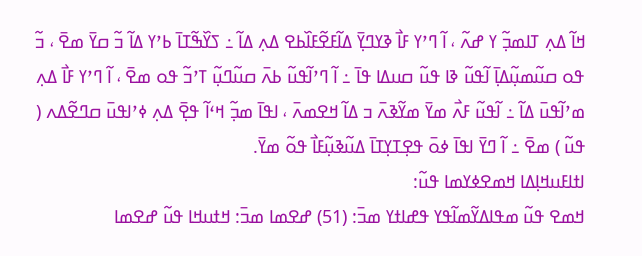ߞߊ߬ ߡߍ߲ ߠߊߘߏ߲߬ ߌ ߝߍ߬ ، ߊ߬ ߣߴߌ ߓߊ߯ ߢߌߣߌ߲߫ ߡߊ߬ߓߐ߬ߓߊ߰ߕߐ ߡߍ߲ ߡߊ߬ ߸ ߖߌ߰ߒ߬ߠߊ߫ ߕߴߌ ߡߊ߬ ߏ߬ ߛߌ߫ ߘߐ߫ ، ߏ߬ ߟߋ ߛߎ߬ߘߎ߲߬ߡߊ߲߫ ߊ߬ߟߎ߬ ߢߊ ߟߎ߬ ߛߎߡߊ ߟߊ߫ ߸ ߊ߬ ߣߴߊ߬ߟߎ߬ ߕߍ߫ ߛߎ߬ߣߎ߲߬ ߠߴߏ߬ ߟߋ ߘߐ߫ ، ߊ߬ ߣߴߌ ߓߊ߯ ߡߍ߲ ߘߴߊ߬ߟߎ߫ ߡߊ߬ ߸ ߊ߬ߟߎ߬ ߓߍ߯ ߘߌ߫ ߘߌ߬ߢߍ߫ ߏ ߡߊ߬ ߞߐߘߍ߫ ، ߊߟߊ߫ ߘߏ߲߬ ߞߵߊ߬ ߟߐ߲߫ ߡߍ߲ ߦߴߊߟߎ߫ ߛߣߐ߬ߡߍ ( ߟߎ߬ ) ߘߐ߫ ߸ ߊ߬ ߣߌ߫ ߊߟߊ߫ ߦߋ߫ ߟߐ߲ߠߌ߲ߠߊ߫ ߡߎ߬ߢߎ߲߬ߓߊ߯ ߟߋ߬ ߘߌ߫.
ߊߙߊߓߎߞߊ߲ߡߊ ߞߘߐߦߌߘߊ ߟߎ߬:
ߞߘߐ ߟߎ߬ ߘߟߊߡߌ߬ߘߊ߬ߟߌ ߟߝߊߙߌ ߘߏ߫: (51) ߝߐߘߊ ߘߏ߫: ߞߙߎߞߊ ߟߎ߬ ߝߐߘߊ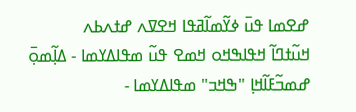ߝߐߘߊ ߟߎ߫ ߦߌ߬ߘߊ߬ߥߟߊ ߞߐߜߍ ߝߙߍߕߍ
ߞߎ߬ߙߣߊ߬ ߞߟߊߒߞߋ ߞߘߐ ߟߎ߬ ߘߟߊߡߌߘߊ - ߡߊ߲߬ߘߋ߲߫ ߝߘߏ߬ߓߊ߬ߞߊ߲ "ߒߞߏ" ߘߟߊߡߌߘߊ -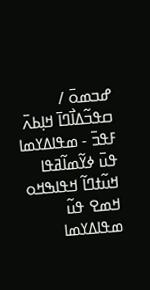ߝߏߘߋ߫ / ߛߟߏ߬ߡߊ߯ߣߊ߫ ߞߊ߲ߕߍ߫ ߓߟߏ߫ - ߘߟߊߡߌߘߊ ߟߎ߫ ߦߌ߬ߘߊ߬ߥߟߊ
ߞߎ߬ߙߣߊ߬ ߞߟߊߒߞߋ ߞߘߐ ߟߎ߬ ߘߟߊߡߌߘߊ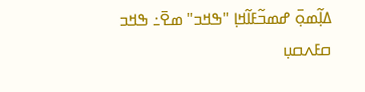ߡߊ߲߬ߘߋ߲߫ ߝߘߏ߬ߓߊ߬ߞߊ߲ "ߒߞߏ" ߘߐ߫߸ ߒߞߏ ߛߓߍߛߎ߲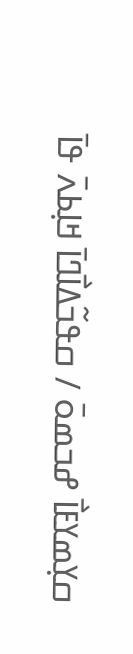ߛߌ߲ߘߌߓߊ߯ ߝߏߘߋ߫ / ߛߟߏ߬ߡߊ߯ߣߊ߫ ߞߊ߲ߕߍ߫ ߟߊ߫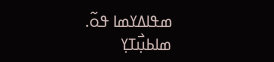ߘߟߊߡߌߘߊ ߟߋ߬.
ߘߊߕߎ߲߯ߠߌ߲